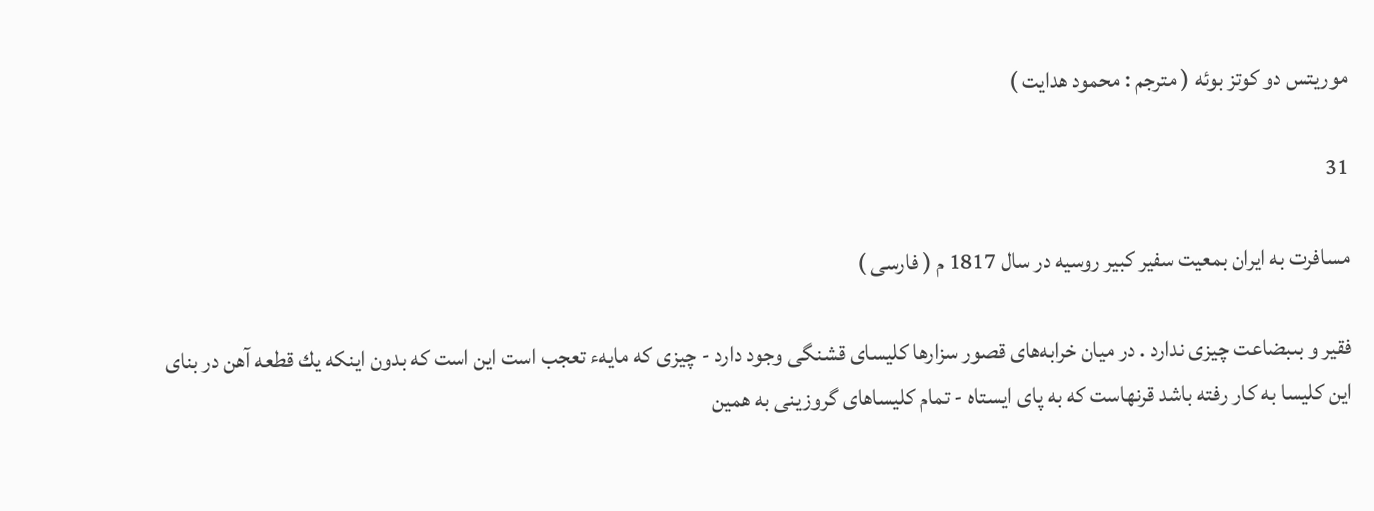موريتس دو كوتز بوئه ( مترجم : محمود هدايت )

31

مسافرت به ايران بمعيت سفير كبير روسيه در سال 1817 م ( فارسى )

فقير و بىبضاعت چيزى ندارد . در ميان خرابه‌هاى قصور سزارها كليساى قشنگى وجود دارد - چيزى كه مايهء تعجب است اين است كه بدون اينكه يك قطعه آهن در بناى اين كليسا به كار رفته باشد قرنهاست كه به پاى ايستاه - تمام كليساهاى گروزينى به همين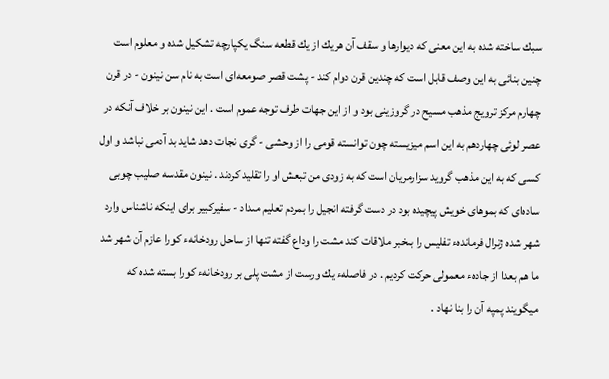سبك ساخته شده به اين معنى كه ديوارها و سقف آن هريك از يك قطعه سنگ يكپارچه تشكيل شده و معلوم است چنين بنائى به اين وصف قابل است كه چندين قرن دوام كند - پشت قصر صومعه‌اى است به نام سن نينون - در قرن چهارم مركز ترويج مذهب مسيح در گروزينى بود و از اين جهات طرف توجه عموم است . اين نينون بر خلاف آنكه در عصر لوئى چهاردهم به اين اسم ميزيسته چون توانسته قومى را از وحشى - گرى نجات دهد شايد بد آدمى نباشد و اول كسى كه به اين مذهب گرويد سزارمريان است كه به زودى من تبعش او را تقليد كردند . نينون مقدسه صليب چوبى ساده‌اى كه بموهاى خويش پيچيده بود در دست گرفته انجيل را بمردم تعليم مىداد - سفيركبير براى اينكه ناشناس وارد شهر شده ژنرال فرماندهء تفليس را بىخبر ملاقات كند مشت را وداع گفته تنها از ساحل رودخانهء كورا عازم آن شهر شد ما هم بعدا از جادهء معمولى حركت كرديم . در فاصلهء يك ورست از مشت پلى بر رودخانهء كورا بسته شده كه ميگويند پمپه آن را بنا نهاد .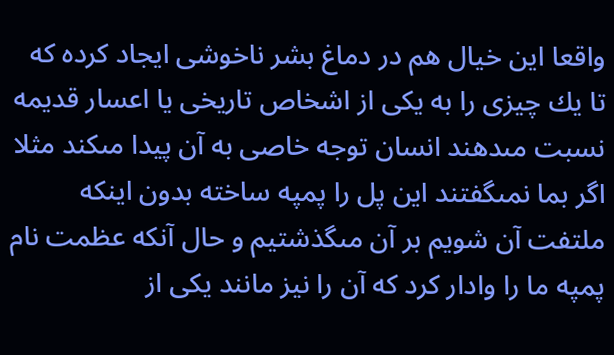واقعا اين خيال هم در دماغ بشر ناخوشى ايجاد كرده كه تا يك چيزى را به يكى از اشخاص تاريخى يا اعسار قديمه نسبت مىدهند انسان توجه خاصى به آن پيدا مىكند مثلا اگر بما نمىگفتند اين پل را پمپه ساخته بدون اينكه ملتفت آن شويم بر آن مىگذشتيم و حال آنكه عظمت نام پمپه ما را وادار كرد كه آن را نيز مانند يكى از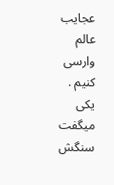عجايب عالم وارسى كنيم . يكى ميگفت سنگش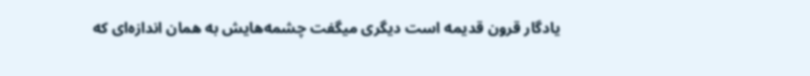يادگار قرون قديمه است ديگرى ميگفت چشمه‌هايش به همان اندازه‌اى كه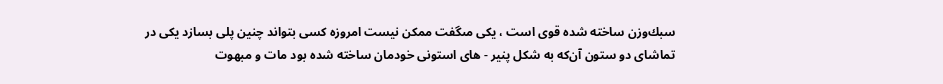سبك‌وزن ساخته شده قوى است ، يكى مىگفت ممكن نيست امروزه كسى بتواند چنين پلى بسازد يكى در تماشاى دو ستون آن‌كه به شكل پنير - هاى استونى خودمان ساخته شده بود مات و مبهوت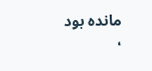مانده بود ،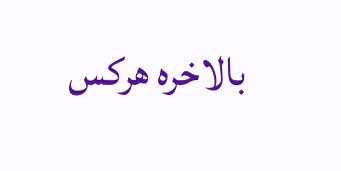بالاخره هركس